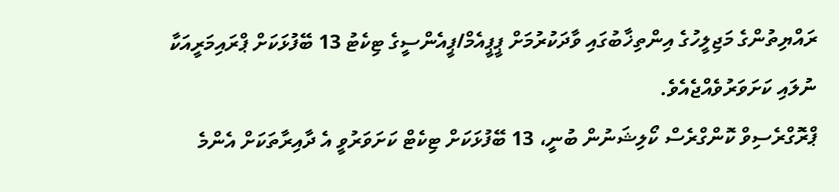ރައްޔިތުންގެ މަޖިލީހުގެ އިންތިޚާބުގައި ވާދަކުރުމަށް ޕީޕީއެމް/ޕީއެންސީގެ ޓިކެޓު 13 ބޭފުޅަކަށް ޕްރައިމަރީއަކާ ނުލައި ކަށަވަރުވެއްޖެއެވެ.
ޕްރޮގްރެސިވް ކޮންގްރެސް ކޯލިޝަނުން ބުނީ، 13 ބޭފުޅަކަށް ޓިކެޓް ކަށަވަރުވީ އެ ދާއިރާތަކަށް އެންމެ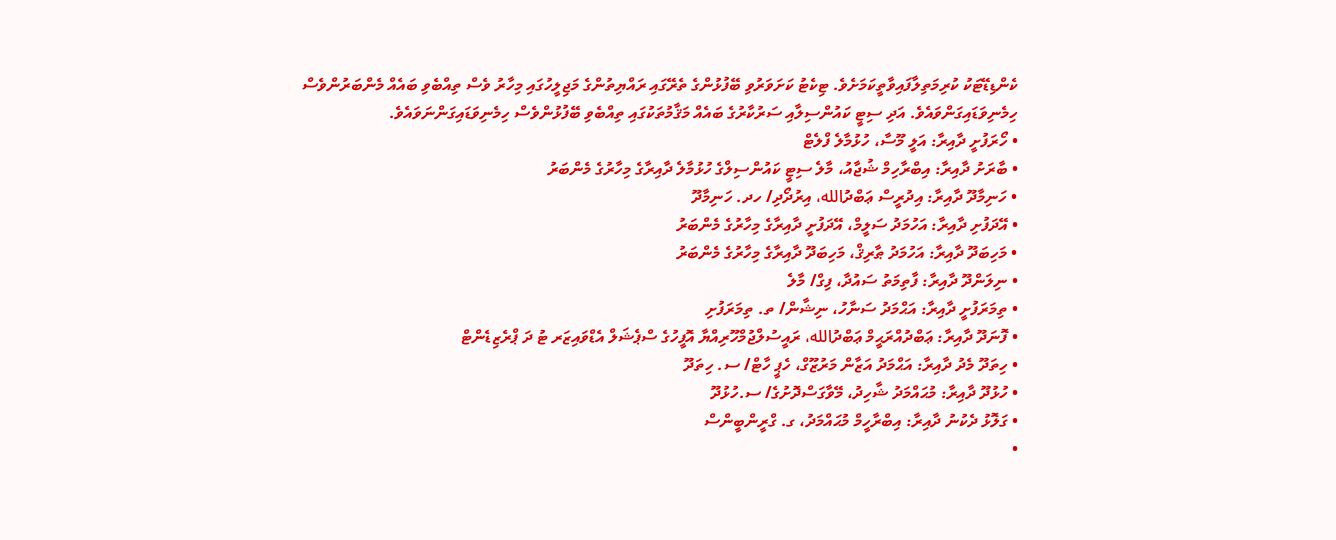ކެންޑިޑޭޓަކު ކުރިމަތިލާފައިވާތީކަމަށެވެ. ޓިކެޓު ކަށަވަރުވި ބޭފުޅުންގެ ތެރޭގައި ރައްޔިތުންގެ މަޖިލީހުގައި މިހާރު ވެސް ތިއްބެވި ބައެއް މެންބަރުންވެސް ހިމެނިވަޑައިގަންވައެވެ. އަދި ސިޓީ ކައުންސިލާއި ސަރުކާރުގެ ބައެއް މަޤާމުތަކުގައި ތިއްބެވި ބޭފުޅުންވެސް ހިމެނިވަޑައިގަންނަވައެވެ.
• ހޯރަފުށީ ދާއިރާ: އަލީ މޫސާ، ހުޅުމާލެ ފްލެޓް
• ބާރަށު ދާއިރާ: އިބްރާހިމް ޝުޖާއު، މާލެ ސިޓީ ކައުންސިލްގެ ހުޅުމާލެ ދާއިރާގެ މިހާރުގެ މެންބަރު
• ހަނިމާދޫ ދާއިރާ: އިދުރީސް ޢަބްދުالله، އިރުދޯދި/ ހދ. ހަނިމާދޫ
• އޭދަފުށި ދާއިރާ: އަހުމަދު ސަލީމް، އޭދަފުށީ ދާއިރާގެ މިހާރުގެ މެންބަރު
• މަހިބަދޫ ދާއިރާ: އަހުމަދު ޠާރިޤް، މަހިބަދޫ ދާއިރާގެ މިހާރުގެ މެންބަރު
• ނިލަންދޫ ދާއިރާ: ފާތިމަތު ސައުދާ، ފިގް/ މާލެ
• ތިމަރަފުށީ ދާއިރާ: އަޙްމަދު ސަނާހު، ނިޝާން/ ތ. ތިމަރަފުށި
• ފޮނަދޫ ދާއިރާ: ޢަބްދުއްރަޙީމް ޢަބްދުالله، ރައީސުލްޖުމްހޫރިއްޔާ އޮފީހުގެ ސްޕެޝަލް އެޑްވައިޒަރ ޓު ދަ ޕްރެޒިޑެންޓް
• ހިތަދޫ މެދު ދާއިރާ: އަޙްމަދު އަޒާން މަރުޒޫގް، ހެޕީ ހާޓް/ ސ. ހިތަދޫ
• ހުޅުދޫ ދާއިރާ: މުޙައްމަދު ޝާހިދު، މޭވާގަސްދޮށުގެ/ ސ.ހުޅުދޫ
• ގަލޮޅު ދެކުނު ދާއިރާ: އިބްރާހީމް މުޙައްމަދު، ގ. ގްރީންބީންސް
•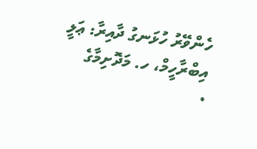ހެންވޭރު ހުޅަނގު ދާއިރާ: ޢަލީ އިބްރާހީމް، ހ. މަދޮށިމާގެ
•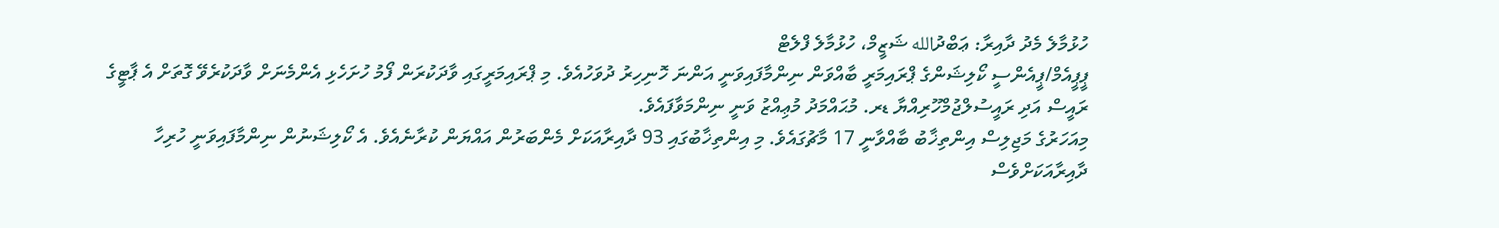ހުޅުމާލެ މެދު ދާއިރާ: ޢަބްދުالله ޝަޒީމް، ހުޅުމާލެ ފްލެޓް
ޕީޕީއެމް/ޕީއެންސީ ކޯލިޝަންގެ ޕްރައިމަރީ ބާއްވަން ނިންމާފައިވަނީ އަންނަ ހޮނިހިރު ދުވަހުއެވެ. މި ޕްރައިމަރީގައި ވާދަކުރަން ފޯމު ހުށަހެޅި އެންމެނަށް ވާދަކުރެވޭ ގޮތަށް އެ ޕާޓީގެ ރައީސް އަދި ރައީސުލްޖުމްހޫރިއްޔާ ޑރ. މުޙައްމަދު މުޢިއްޒު ވަނީ ނިންމަވާފައެވެ.
މިއަހަރުގެ މަޖިލިސް އިންތިޚާބު ބާއްވާނީ 17 މާޗުގައެވެ. މި އިންތިޚާބުގައި 93 ދާއިރާއަކަށް މެންބަރުން އައްޔަން ކުރާނެއެވެ. އެ ކޯލިޝަނުން ނިންމާފައިވަނީ ހުރިހާ ދާއިރާއަކަށްވެސް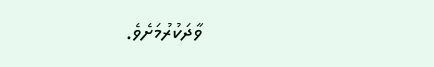ވާދަކުރުމަށެވެ.